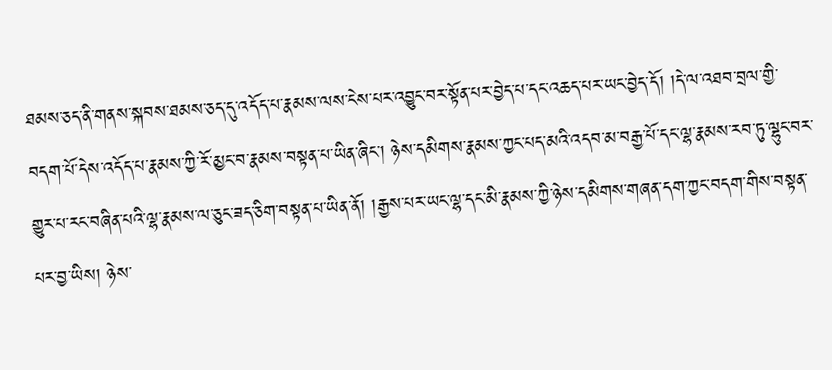ཐམས་ཅད་ནི་གནས་སྐབས་ཐམས་ཅད་དུ་འདོད་པ་རྣམས་ལས་ངེས་པར་འབྱུང་བར་སྟོན་པར་བྱེད་པ་དང་འཆད་པར་ཡང་བྱེད་དོ། །དེ་ལ་འཐབ་བྲལ་གྱི་བདག་པོ་དེས་འདོད་པ་རྣམས་ཀྱི་རོ་མྱང་བ་རྣམས་བསྟན་པ་ཡིན་ཞིང་། ཉེས་དམིགས་རྣམས་ཀྱང་པད་མའི་འདབ་མ་བརྒྱ་པོ་དང་ལྷ་རྣམས་རབ་ཏུ་ལྷུང་བར་གྱུར་པ་རང་བཞིན་པའི་ལྷ་རྣམས་ལ་ཅུང་ཟད་ཅིག་བསྟན་པ་ཡིན་ནོ། །རྒྱས་པར་ཡང་ལྷ་དང་མི་རྣམས་ཀྱི་ཉེས་དམིགས་གཞན་དག་ཀྱང་བདག་གིས་བསྟན་པར་བྱ་ཡིས། ཉེས་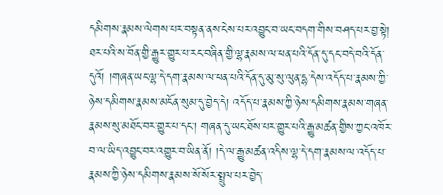དམིགས་རྣམས་ལེགས་པར་བསྟན་ནས་ངེས་པར་འབྱུང་བ་ཡང་བདག་གིས་བཤད་པར་བྱ་སྟེ། ཐར་པའི་ས་བོན་གྱི་རྒྱུར་གྱུར་པ་རང་བཞིན་གྱི་ལྷ་རྣམས་ལ་ཕན་པའི་དོན་དུ་དང་བདེ་བའི་དོན་དུའོ། །གཞན་ཡང་ལྷ་དེ་དག་རྣམས་ལ་ཕན་པའི་དོན་དུ་མུ་སུ་ལུན་དྷ་དེས་འདོད་པ་རྣམས་ཀྱི་ཉེས་དམིགས་རྣམས་མངོན་སུམ་དུ་བྱེད་དེ། འདོད་པ་རྣམས་ཀྱི་ཉེས་དམིགས་རྣམས་གཞན་རྣམས་སུ་མཐོང་བར་གྱུར་པ་དང་། གཞན་དུ་ཡང་ཐོས་པར་གྱུར་པའི་རྒྱུ་མཚན་གྱིས་ཀྱང་འཁོར་བ་ལ་ཡིད་འབྱུང་བར་འགྱུར་བ་ཡིན་ནོ། །དེ་ལ་རྒྱུ་མཚན་འདིས་ལྷ་དེ་དག་རྣམས་ལ་འདོད་པ་རྣམས་ཀྱི་ཉེས་དམིགས་རྣམས་སོ་སོར་སྤྲུལ་པར་བྱེད་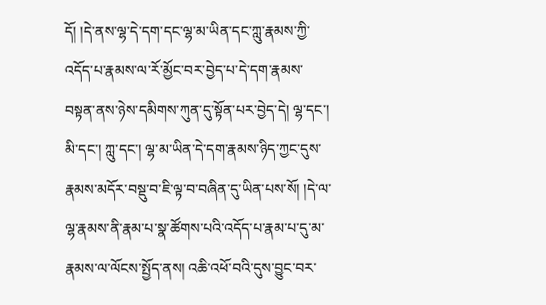དོ། །དེ་ནས་ལྷ་དེ་དག་དང་ལྷ་མ་ཡིན་དང་ཀླུ་རྣམས་ཀྱི་འདོད་པ་རྣམས་ལ་རོ་མྱོང་བར་བྱེད་པ་དེ་དག་རྣམས་བསྟན་ནས་ཉེས་དམིགས་ཀུན་དུ་སྟོན་པར་བྱེད་དེ། ལྷ་དང་། མི་དང་། ཀླུ་དང་། ལྷ་མ་ཡིན་དེ་དག་རྣམས་ཉིད་ཀྱང་དུས་རྣམས་མདོར་བསྡུ་བ་ཇི་ལྟ་བ་བཞིན་དུ་ཡིན་པས་སོ། །དེ་ལ་ལྷ་རྣམས་ནི་རྣམ་པ་སྣ་ཚོགས་པའི་འདོད་པ་རྣམ་པ་དུ་མ་རྣམས་ལ་ལོངས་སྤྱོད་ནས། འཆི་འཕོ་བའི་དུས་བྱུང་བར་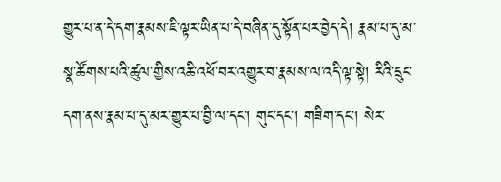གྱུར་པ་ན་དེ་དག་རྣམས་ཇི་ལྟར་ཡིན་པ་དེ་བཞིན་དུ་སྟོན་པར་བྱེད་དེ། རྣམ་པ་དུ་མ་སྣ་ཚོགས་པའི་ཚུལ་གྱིས་འཆི་འཕོ་བར་འགྱུར་བ་རྣམས་ལ་འདི་ལྟ་སྟེ། རིའི་དྲུང་དག་ནས་རྣམ་པ་དུ་མར་གྱུར་པ་བྱི་ལ་དང་། གུང་དང་། གཟིག་དང་། སེར་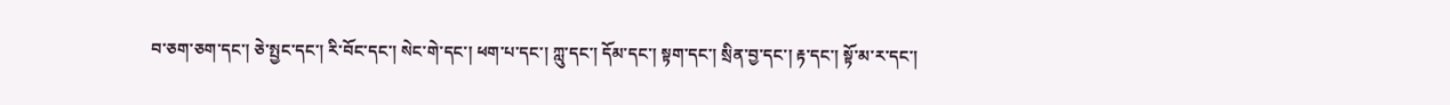བ་ཅག་ཅག་དང་། ཅེ་སྤྱང་དང་། རི་བོང་དང་། སེང་གེ་དང་། ཕག་པ་དང་། ཀླུ་དང་། དོམ་དང་། སྟག་དང་། སྲིན་བྱ་དང་། རྟ་དང་། སྟོ་མ་ར་དང་།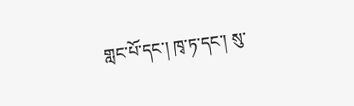གླང་པོ་དང་། ཁྭ་ཏ་དང་། སུ་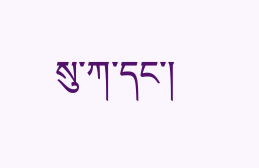སུ་ཀ་དང་།